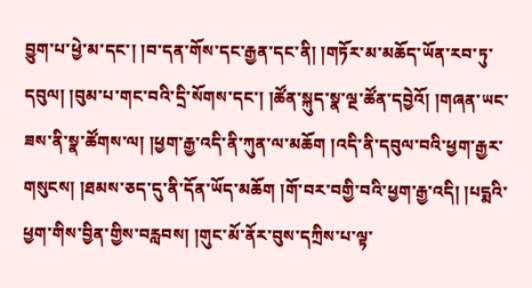བྱུག་པ་ཕྱེ་མ་དང་། །བ་དན་གོས་དང་རྒྱན་དང་ནི། །གཏོར་མ་མཆོད་ཡོན་རབ་ཏུ་དབུལ། །བུམ་པ་གང་བའི་དྲི་སོགས་དང་། །ཚོན་སྐུད་སྣ་ལྔ་ཚོན་དབྱེའོ། །གཞན་ཡང་ཟས་ནི་སྣ་ཚོགས་ལ། །ཕྱག་རྒྱ་འདི་ནི་ཀུན་ལ་མཆོག །འདི་ནི་དབུལ་བའི་ཕྱག་རྒྱར་གསུངས། །ཐམས་ཅད་དུ་ནི་དོན་ཡོད་མཆོག །གོ་བར་བགྱི་བའི་ཕྱག་རྒྱ་འདི། །པདྨའི་ཕྱག་གིས་བྱིན་གྱིས་བརླབས། །གུང་མོ་ནོར་བུས་དཀྲིས་པ་ལྟ་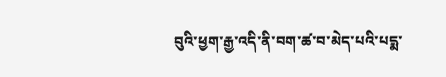བུའི་ཕྱག་རྒྱ་འདི་ནི་བག་ཚ་བ་མེད་པའི་པདྨ་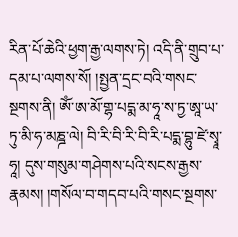རིན་པོ་ཆེའི་ཕྱག་རྒྱ་ལགས་ཏེ། འདི་ནི་གྲུབ་པ་དམ་པ་ལགས་སོ། །སྤྱན་དྲང་བའི་གསང་སྔགས་ནི། ཨོཾ་ཨ་མོ་གྷ་པདྨ་མ་ཧཱ་ས་ཏྱ་ཨཱ་ཡ་ཏུ་མི་ཧ་མཎྜ་ལེ། བི་རི་བི་རི་བི་རི་པདྨ་བྷུ་ཛེ་སྭཱ་ཧཱ། དུས་གསུམ་གཤེགས་པའི་སངས་རྒྱས་རྣམས། །གསོལ་བ་གདབ་པའི་གསང་སྔགས་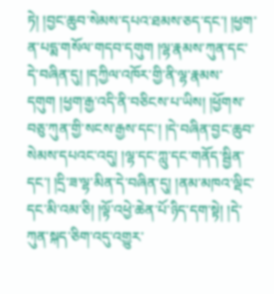ཏེ། །བྱང་ཆུབ་སེམས་དཔའ་ཐམས་ཅད་དང་། །ཕྱག་ན་པདྨ་གསོལ་གདབ་དགུག །ལྷ་རྣམས་ཀུན་དང་དེ་བཞིན་དུ། །དཀྱིལ་འཁོར་གྱི་ནི་ལྷ་རྣམས་དགུག །ཕྱག་རྒྱ་འདི་ནི་བཅིངས་པ་ཡིས། །ཕྱོགས་བཅུ་ཀུན་གྱི་སངས་རྒྱས་དང་། །དེ་བཞིན་བྱང་ཆུབ་སེམས་དཔའང་འདུ། །ལྷ་དང་ཀླུ་དང་གནོད་སྦྱིན་དང་། །དྲི་ཟ་ལྷ་མིན་དེ་བཞིན་དུ། །ནམ་མཁའ་ལྡིང་དང་མི་འམ་ཅི། །ལྟོ་འཕྱེ་ཆེན་པོ་ཉིད་དག་སྟེ། །དེ་ཀུན་སྐད་ཅིག་འདུ་འགྱུར་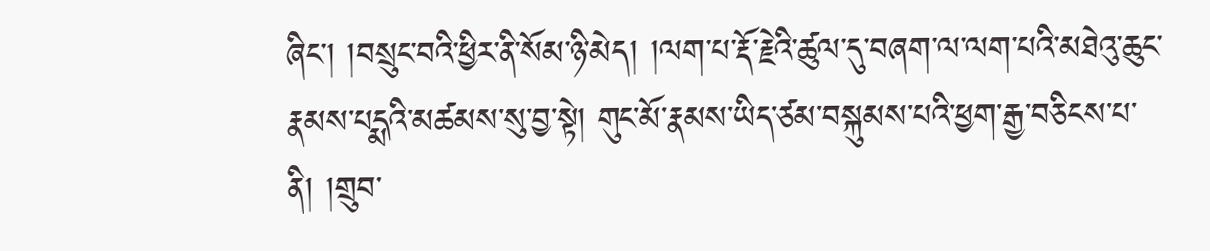ཞིང་། །བསྲུང་བའི་ཕྱིར་ནི་སོམ་ཉི་མེད། །ལག་པ་རྡོ་རྗེའི་ཚུལ་དུ་བཞག་ལ་ལག་པའི་མཐེའུ་ཆུང་རྣམས་པདྨའི་མཚམས་སུ་བྱ་སྟེ། གུང་མོ་རྣམས་ཡིད་ཙམ་བསྐུམས་པའི་ཕྱག་རྒྱ་བཅིངས་པ་ནི། །གྲུབ་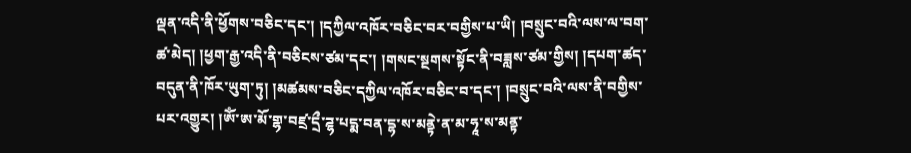ལྡན་འདི་ནི་ཕྱོགས་བཅིང་དང་། །དཀྱིལ་འཁོར་བཅིང་བར་བགྱིས་པ་ཡི། །བསྲུང་བའི་ལས་ལ་བག་ཚ་མེད། །ཕྱག་རྒྱ་འདི་ནི་བཅིངས་ཙམ་དང་། །གསང་སྔགས་སྟོང་ནི་བཟླས་ཙམ་གྱིས། །དཔག་ཚད་བདུན་ནི་ཁོར་ཡུག་ཏུ། །མཚམས་བཅིང་དཀྱིལ་འཁོར་བཅིང་བ་དང་། །བསྲུང་བའི་ལས་ནི་བགྱིས་པར་འགྱུར། །ཨོཾ་ཨ་མོ་གྷ་བཛྲ་དྲྀ་ཌྷ་པདྨ་བན་དྷ་ས་མནྟེ་ན་མ་ཧཱ་ས་མནྟ་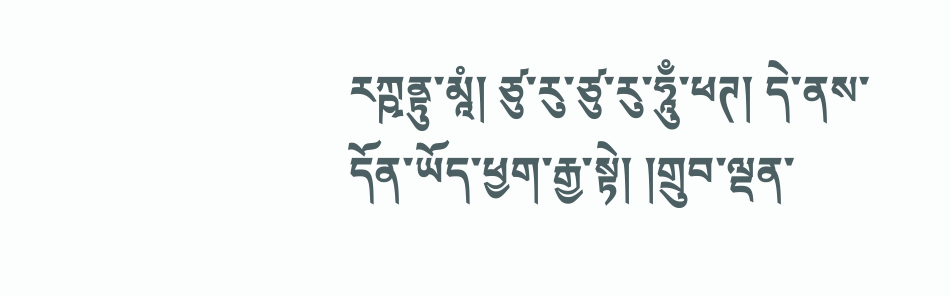རཀྵནྟུ་མཱཾ། ཙུ་རུ་ཙུ་རུ་ཧཱུྃ་ཕཊ། དེ་ནས་དོན་ཡོད་ཕྱག་རྒྱ་སྟེ། །གྲུབ་ལྡན་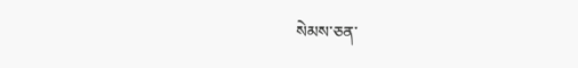སེམས་ཅན་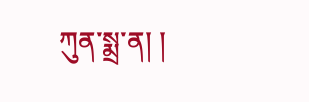ཀུན་སྨྲ་ན། །